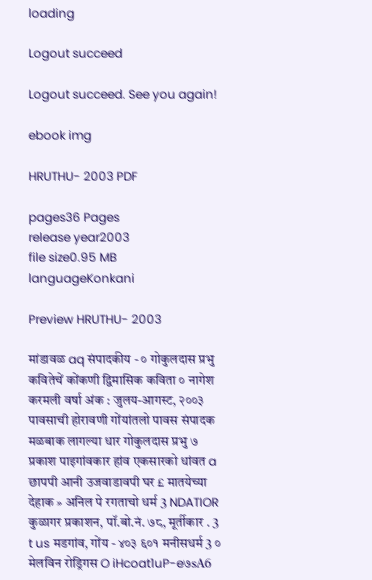loading

Logout succeed

Logout succeed. See you again!

ebook img

HRUTHU- 2003 PDF

pages36 Pages
release year2003
file size0.95 MB
languageKonkani

Preview HRUTHU- 2003

मांडावळ aq संपादकीय - ० गोकुलदास प्रभु कवितेचें कोंकणी द्विमासिक कविता ० नागेश करमली वर्षा अंक : जुलय-आगस्ट, २००३ पावसाची होरावणी गोंयांतलो पावस संपादक मळबाक लागल्या धार गोकुलदास प्रभु ७ प्रकाश पाइगांवकार हांव एकसारको धांवत a छापपी आनी उजवाडावपी घर £ मातयेच्या देहाक » अनिल पे रगताचो धर्म 3 NDATIOR कुळागर प्रकाशन, पॉ.बो.नं. ७८, मूर्तीकार . 3 t us मडगांव, गोंय - ४०३ ६०१ मनीसधर्म 3 ० मेलविन रोड्रिगस O iHcoat1uP-e७sA6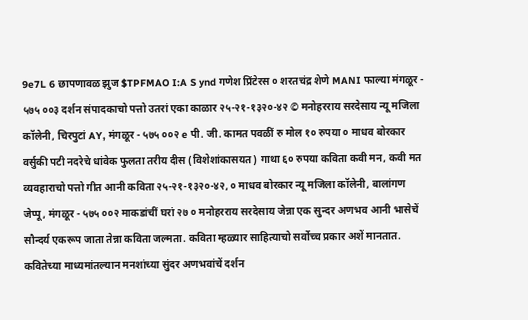9e7L 6 छापणावळ झुज $TPFMAO I:A S ynd गणेश प्रिंटेरस ० शरतचंद्र शेणे MANI फाल्या मंगळूर - ५७५ ००३ दर्शन संपादकाचो पत्तो उतरां एका काळार २५-२१-१३२०-४२ © मनोहरराय सरदेसाय न्यू मजिला कॉलेनी, चिरपुटां AY, मंगळूर - ५७५ ००२ e पी. जी. कामत पवळीं रु मोल १० रुपया ० माधव बोरकार वर्सुकी पटी नदरेचे धांवेक फुलता तरीय दीस (विशेशांकासयत) गाथा ६० रुपया कविता कवी मन, कवी मत व्यवहाराचो पत्तो गीत आनी कविता २५-२१-१३२०-४२, ० माधव बोरकार न्यू मजिला कॉलेनी, बालांगण जेप्पू, मंगळूर - ५७५ ००२ माकडांचीं घरां २७ ० मनोहरराय सरदेसाय जेन्ना एक सुन्दर अणभव आनी भासेचें सौन्दर्य एकरूप जाता तेन्ना कविता जल्मता. कविता म्हळ्यार साहित्याचो सर्वोच्च प्रकार अशें मानतात. कवितेच्या माध्यमांतल्यान मनशांच्या सुंदर अणभवांचें दर्शन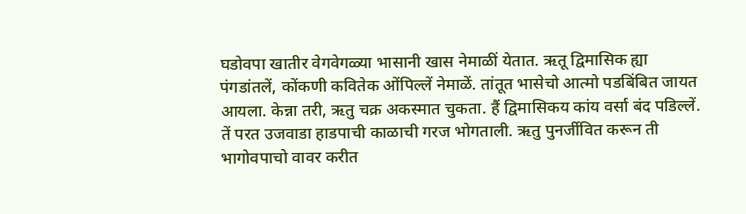घडोवपा खातीर वेगवेगळ्या भासानी खास नेमाळीं येतात. ऋतू द्विमासिक ह्या पंगडांतलें, कोंकणी कवितेक ओंपिल्लें नेमाळें. तांतूत भासेचो आत्मो पडबिंबित जायत आयला. केन्ना तरी, ऋतु चक्र अकस्मात चुकता. हैं द्विमासिकय कांय वर्सा बंद पडिल्लें. तें परत उजवाडा हाडपाची काळाची गरज भोगताली. ऋतु पुनर्जीवित करून ती भागोवपाचो वावर करीत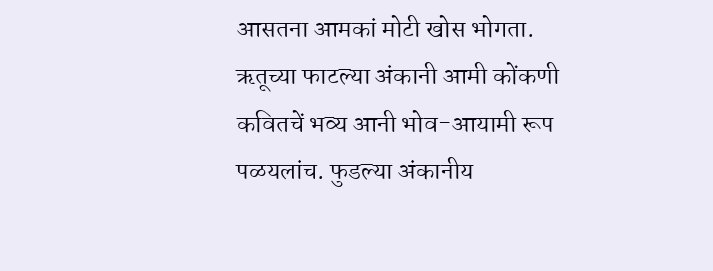आसतना आमकां मोटी खोस भोगता. ऋतूच्या फाटल्या अंकानी आमी कोंकणी कवितचें भव्य आनी भोव-आयामी रूप पळयलांच. फुडल्या अंकानीय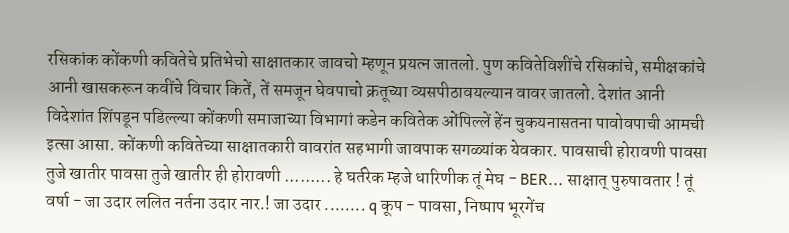रसिकांक कोंकणी कवितेचे प्रतिभेचो साक्षातकार जावचो म्हणून प्रयत्न जातलो. पुण कवितेविशींचे रसिकांचे, समीक्षकांचे आनी खासकरून कवींचे विचार कितें, तें समजून घेवपाचो क्रतूच्या व्यसपीठावयल्यान वावर जातलो. देशांत आनी विदेशांत शिंपडून पडिल्ल्या कोंकणी समाजाच्या विभागां कडेन कवितेक ओंपिल्लें हेंन चुकयनासतना पावोवपाची आमची इत्सा आसा. कोंकणी कवितेच्या साक्षातकारी वावरांत सहभागी जावपाक सगळ्यांक येवकार. पावसाची होरावणी पावसा तुजे खातीर पावसा तुजे खातीर ही होरावणी ......... हे घर्तरेक म्हजे धारिणीक तूं मेघ - BER... साक्षात्‌ पुरुषावतार ! तूं वर्षा - जा उदार ललित नर्तना उदार नार.! जा उदार ........ q कूप - पावसा, निष्पाप भूरगेंच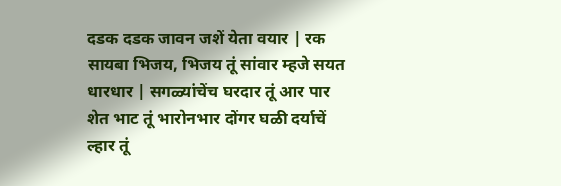दडक दडक जावन जशें येता वयार | रक सायबा भिजय, भिजय तूं सांवार म्हजे सयत धारधार | सगळ्यांचेंच घरदार तूं आर पार शेत भाट तूं भारोनभार दोंगर घळी दर्याचें ल्हार तूं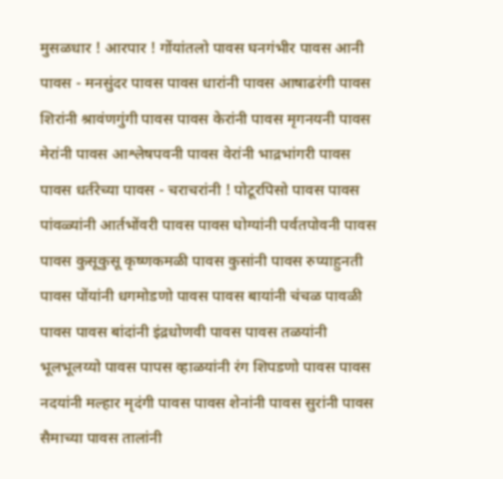मुसळधार ! आरपार ! गोंयांतलो पावस घनगंभीर पावस आनी पावस - मनसुंदर पावस पावस धारांनी पावस आषाढरंगी पावस शिरांनी श्रावंणगुंगी पावस पावस केरांनी पावस मृगनयनी पावस मेरांनी पावस आश्लेषपवनी पावस वेरांनी भाद्रभांगरी पावस पावस धर्तरेच्या पावस - चराचरांनी ! पोटूरपिसो पावस पावस पांवळ्यांनी आर्तभोंवरी पावस पावस घोग्यांनी पर्वतपोवनी पावस पावस कुसूकुसू कृष्णकमळी पावस कुसांनी पावस रुप्याहुनती पावस पोंयांनी धगमोडणो पावस पावस बायांनी चंचळ पावळी पावस पावस बांदांनी इंद्रधोणवी पावस पावस तळयांनी भूलभूलय्यो पावस पापस व्हाळयांनी रंग शिपडणो पावस पावस नदयांनी मल्हार मृदंगी पावस पावस शेनांनी पावस सुरांनी पावस सैमाच्या पावस तालांनी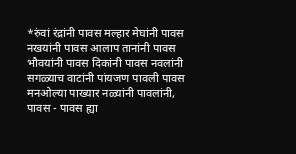*रुंवां रंद्रांनी पावस मल्हार मेघांनी पावस नखयांनी पावस आलाप तानांनी पावस भौवयांनी पावस दिकांनी पावस नवलांनी सगळ्याच वाटांनी पांयजण पावली पावस मनओल्या पाख्यार नळ्यांनी पावलांनी, पावस - पावस ह्या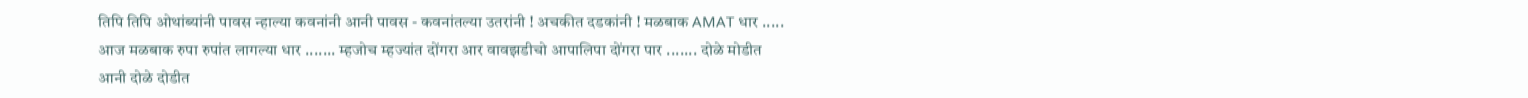तिपि तिपि ओथांब्यांनी पावस न्हाल्या कवनांनी आनी पावस - कवनांतल्या उतरांनी ! अचकीत दडकांनी ! मळबाक AMAT धार ..... आज मळबाक रुपा रुपांत लागल्या धार ....... म्हजोच म्हज्यांत दोंगरा आर वावझडीचो आपालिपा दोंगरा पार ....... दोळे मोडीत आनी दोळे दोडीत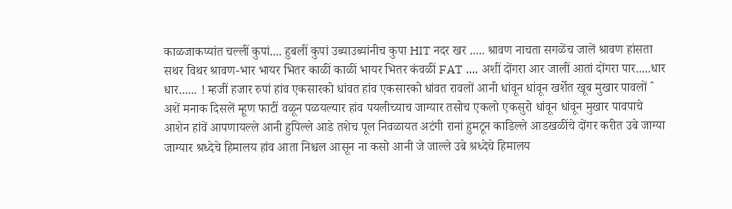काळजाकप्यांत चल्लीं कुपां.... हुबलीं कुपां उब्याउब्यांनीच कुपा HIT नदर खर ..... श्रावण नाचता सगळेंच जालें श्रावण हांसता सथर विथर श्रावण-भार भायर भितर काळीं काळीं भायर भितर कंवळीं FAT .... अशीं दोंगरा आर जालीं आतां दोंगरा पार.....धार धार...... ! म्हजीं हजार रुपां हांव एकसारको धांवत हांव एकसारको धांवत रावलों आनी धांवून धांवून खर्शेत खूब मुखार पावलों ˆ अशें मनाक दिसलें म्हूण फाटीं वळून पळयल्यार हांव पयलीच्याच जाग्यार तसोच एकलो एकसुरो धांवून धांवून मुखार पावपाचे आशेन हांवें आपणायल्ले आनी हुपिल्ले आडे तशेच पूल निवळायत अटंगी रानां हुमटून काडिल्ले आडखळींचे दोंगर करीत उबे जाग्या जाग्यार श्रध्देचे हिमालय हांव आता निश्चल आसून ना कसो आनी जे जाल्ले उबे श्रध्देचे हिमालय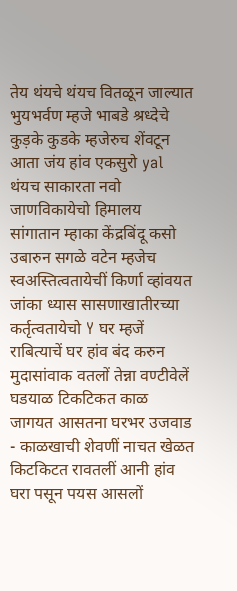तेय थंयचे थंयच वितळून जाल्यात भुयभर्वण म्हजे भाबडे श्रध्देचे कुड़के कुडके म्हजेरुच शेंवटून आता जंय हांव एकसुरो yal थंयच साकारता नवो जाणविकायेचो हिमालय सांगातान म्हाका केंद्रबिंदू कसो उबारुन सगळे वटेन म्हजेच स्वअस्तित्वतायेचीं किर्णा व्हांवयत जांका ध्यास सासणाखातीरच्या कर्तृत्वतायेचो Y घर म्हजें राबित्याचें घर हांव बंद करुन मुदासांवाक वतलों तेन्ना वण्टीवेलें घडयाळ टिकटिकत काळ जागयत आसतना घरभर उजवाड - काळखाची शेवणीं नाचत खेळत किटकिटत रावतलीं आनी हांव घरा पसून पयस आसलों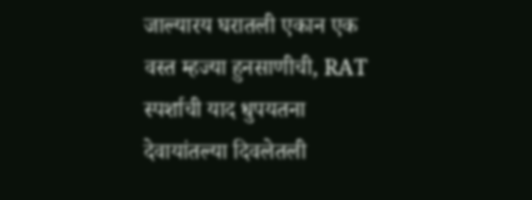जाल्यारय घरातली एकान एक वस्त म्हज्या हुनसाणीची, RAT स्पर्शाची याद धुपयतना देवायांतल्या दिवलेतली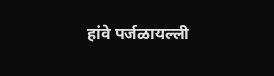हांवे पर्जळायल्ली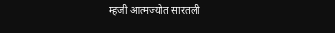म्हजी आत्मज्योत सारतली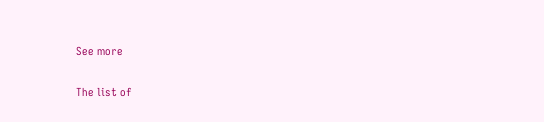See more

The list of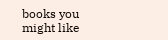books you might like